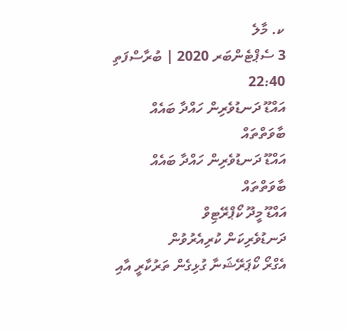ކ. މާލެ
3 ސެޕްޓެންބަރ 2020 | ބުރާސްފަތި 22:40
އައްޑޫ ދަނޑުވެރިން ހައްދާ ބައެއް ބާވަތްތައް
އައްޑޫ ދަނޑުވެރިން ހައްދާ ބައެއް ބާވަތްތައް
އައްޑޫ މީދޫ ކޯޕްރޭޓިވް
ދަނޑުވެރިކަން ކުރިއެރުވުން
އެގްރޯ ކޯޕަރޭޝަނާ ގުޅިގެން ތަރުކާރީ އާއި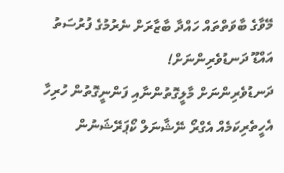މޭވާގެ ބާވަތްތައް ހައްދާ ބާޒާރަށް ނެރުމުގެ ފުރުސަތު އައްޑޫ ދަނޑުވެރިންނަށް!
ދަނޑުވެރިންނަށް މާލީގޮތުންނާއި ފަންނީގޮތުން ހުރިހާ އެހީތެރިކަމެއް އެގްރޯ ނޭޝާނަލް ކޯޕަރޭޝަނުން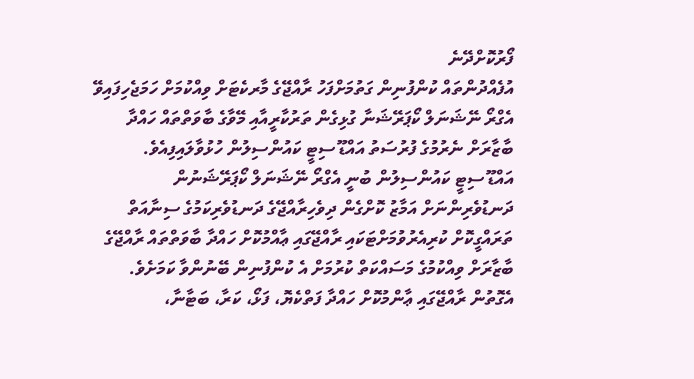ފޯރުކޮށްދޭނެ
އުފެއްދުންތައް ކުންފުނިން ގަތުމަށްފަހު ރާއްޖޭގެ މާރކެޓަށް ވިއްކުމަށް ހަމަޖެހިފައިވޭ
އެގްރޯ ނޭޝަނަލް ކޯޕަރޭޝަނާ ގުޅިގެން ތަރުކާރީއާއި މޭވާގެ ބާވަތްތައް ހައްދާ ބާޒާރަށް ނެރުމުގެ ފުރުސަތު އައްޑޫ ސިޓީ ކައުންސިލުން ހުޅުވާލައިފިއެވެ.
އައްޑޫ ސިޓީ ކައުންސިލުން ބުނީ އެގްރޯ ނޭޝަނަލް ކޯޕަރޭޝަނުން ދަނޑުވެރިންނަށް އަމާޒު ކޮށްގެން ދިވެހިރާއްޖޭގެ ދަނޑުވެރިކަމުގެ ސިނާއަތް ތަރައްގީކޮށް ކުރިއެރުވުމަށްޓަކައި ރާއްޖޭގައި ޢާއްމުކޮށް ހައްދާ ބާވަތްތައް ރާއްޖޭގެ ބާޒާރަށް ވިއްކުމުގެ މަސައްކަތް ކުރުމަށް އެ ކުންފުނިން ބޭނުންވާ ކަމަށެވެ.
އެގޮތުން ރާއްޖޭގައި ޢާންމުކޮށް ހައްދާ ފަތްކެޔޮ، ފަޅޯ، ކަރާ، ބަޓާނާ،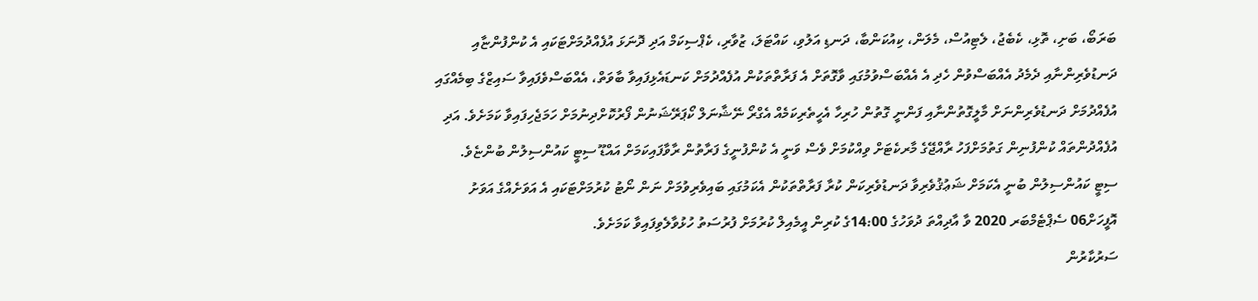ބަރަބޯ، ބަށި، ތޮޅި، ކެބެޖު، ލެޓިއުސް، މެލަން، ކިއުކަންބާ، ދަނޑި އަލުވި، ކައްޓަލަ، ޒުވާރި، ކެޕްސިކަމް އަދި ދޮނަޅަ އުފެއްދުމަށްޓަކައި އެ ކުންފުންޏާއި ދަނޑުވެރިންނާއި ދެމެދު އެއްބަސްވުން ހެދި އެ އެއްބަސްވުމުގައި ވާގޮތަށް އެ ފަރާތްތަކުން އުފެއްދުމަށް ކަނޑައެޅިފައިވާ ބާވަތް، އެއްބަސްވެފައިވާ ސައިޒްގެ ބިމެއްގައި އުފެއްދުމަށް ދަނޑުވެރިންނަށް މާލީގޮތުންނާއި ފަންނީ ގޮތުން ހުރިހާ އެހީތެރިކަމެއް އެގްރޯ ނޭޝާނަލް ކޯޕަރޭޝަނުން ފޯރުކޮށްދިނުމަށް ހަމަޖެހިފައިވާ ކަމަށެވެ. އަދި އުފެއްދުންތައް ކުންފުނިން ގަތުމަށްފަހު ރާއްޖޭގެ މާރކެޓަށް ވިއްކުމަށް ވެސް ވަނީ އެ ކުންފުނީގެ ފަރާތުން ރާވާފައިކަމަށް އައްޑޫ ސިޓީ ކައުންސިލުން ބުންޏެވެ.
ސިޓީ ކައުންސިލުން ބުނީ އެކަމަށް ޝަޢުޤުވެރިވާ ދަނޑުވެރިކަން ކުރާ ފަރާތްތަކުން އެކަމުގައި ބައިވެރިވުމަށް ނަން ނޯޓު ކުރުމަށްޓަކައި އެ އަވަށެއްގެ އަވަށު އޮފީހަށް06 ސެޕްޓެމްބަރ 2020 ވާ އާދިއްތަ ދުވަހުގެ 14:00ގެ ކުރިން އީމެއިލް ކުރުމަށް ފުރުސަތު ހުޅުވާލެވިފައިވާ ކަމަށެވެ.
ސަރުކާރުން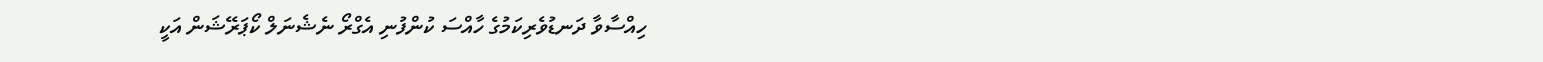ހިއްސާވާ ދަނޑުވެރިކަމުގެ ހާއްސަ ކުންފުނި އެގްރޯ ނެޝެނަލް ކޯޕަރޭޝަން އަކީ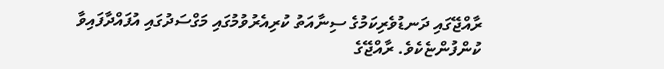ރާއްޖޭގައި ދަނޑުވެރިކަމުގެ ސިނާއަތު ކުރިއެރުވުމުގައި މަގްސަދުގައި އުފައްދާފައިވާ ކުންފުންޏެކެވެ. ރާއްޖޭގެ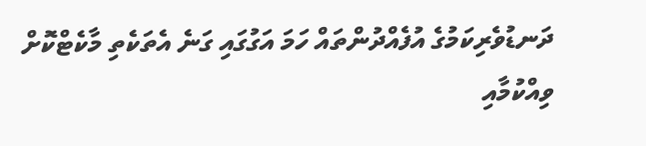ދަނޑުވެރިކަމުގެ އުފެއްދުންތައް ހަމަ އަގުގައި ގަނެ އެތަކެތި މާކެޓްކޮށް ވިއްކުމާއި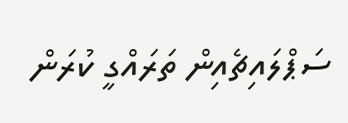ސަޕްލައިޗެއިން ތަރައްގީ ކުރަން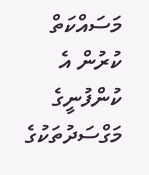މަސައްކަތް ކުރުން އެ ކުންފުނީގެ މަގްސަދުތަކުގެ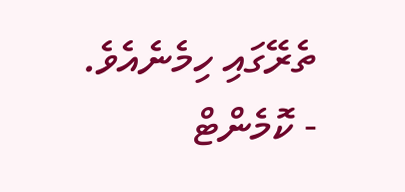ތެރޭގައި ހިމެނެއެވެ.
- ކޮމެންޓް